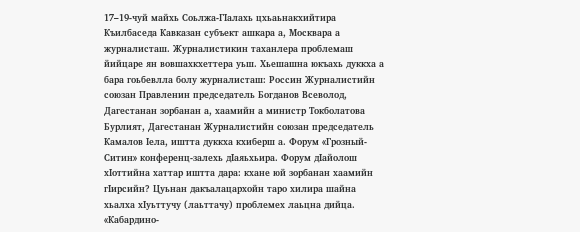17–19-чуй майхь Соьлжа-ГIалахь цхьаьнакхийтира Къилбаседа Кавказан субъект ашкара а, Москвара а журналисташ. Журналистикин таханлера проблемаш йийцаре ян вовшахкхеттера уьш. Хьешашна юкъахь дуккха а бара гоьбевлла болу журналисташ: Россин Журналистийн союзан Правленин председатель Богданов Всеволод, Дагестанан зорбанан а, хаамийн а министр Токболатова Бурлият, Дагестанан Журналистийн союзан председатель Камалов Iела, иштта дуккха кхиберш а. Форум «Грозный-Ситин» конференц-залехь дIаяьхьира. Форум дIайолош хIоттийна хаттар иштта дара: кхане юй зорбанан хаамийн гIирсийн? Цуьнан дакъалацархойн таро хилира шайна хьалха хIуьттучу (лаьттачу) проблемех лаьцна дийца. «Кабардино-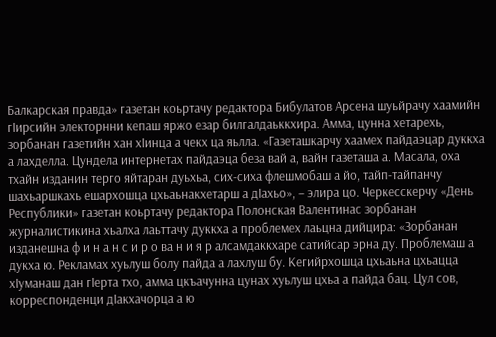Балкарская правда» газетан коьртачу редактора Бибулатов Арсена шуьйрачу хаамийн гIирсийн электорнни кепаш яржо езар билгалдаьккхира. Амма, цунна хетарехь, зорбанан газетийн хан хIинца а чекх ца яьлла. «Газеташкарчу хаамех пайдаэцар дуккха а лахделла. Цундела интернетах пайдаэца беза вай а, вайн газеташа а. Масала, оха тхайн изданин терго яйтаран дуьхьа, сих-сиха флешмобаш а йо, тайп-тайпанчу шахьаршкахь ешархошца цхьаьнакхетарш а дIахьо», – элира цо. Черкесскерчу «День Республики» газетан коьртачу редактора Полонская Валентинас зорбанан журналистикина хьалха лаьттачу дуккха а проблемех лаьцна дийцира: «Зорбанан изданешна ф и н а н с и р о ва н и я р алсамдаккхаре сатийсар эрна ду. Проблемаш а дукха ю. Рекламах хуьлуш болу пайда а лахлуш бу. Кегийрхошца цхьаьна цхьацца хIуманаш дан гIерта тхо, амма цкъачунна цунах хуьлуш цхьа а пайда бац. Цул сов, корреспонденци дIакхачорца а ю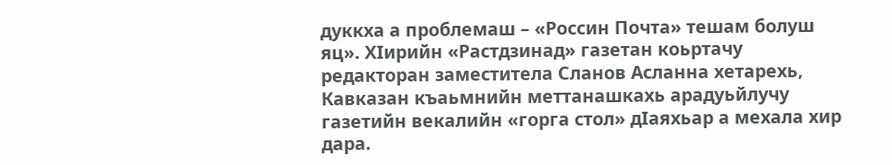дуккха а проблемаш – «Россин Почта» тешам болуш яц». ХIирийн «Растдзинад» газетан коьртачу редакторан заместитела Сланов Асланна хетарехь, Кавказан къаьмнийн меттанашкахь арадуьйлучу газетийн векалийн «горга стол» дIаяхьар а мехала хир дара.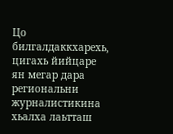Цо билгалдаккхарехь, цигахь йийцаре ян мегар дара региональни журналистикина хьалха лаьтташ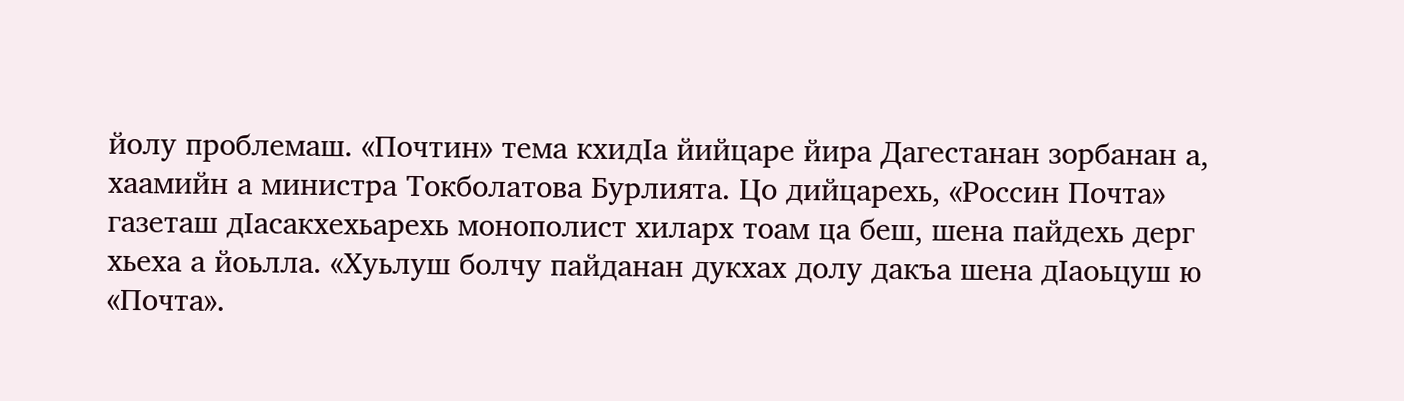йолу проблемаш. «Почтин» тема кхидIа йийцаре йира Дагестанан зорбанан а, хаамийн а министра Токболатова Бурлията. Цо дийцарехь, «Россин Почта» газеташ дIасакхехьарехь монополист хиларх тоам ца беш, шена пайдехь дерг хьеха а йоьлла. «Хуьлуш болчу пайданан дукхах долу дакъа шена дIаоьцуш ю «Почта».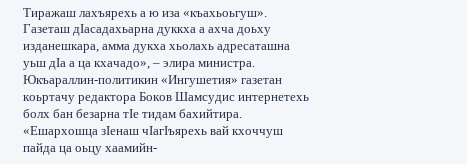Тиражаш лахъярехь а ю иза «къахьоьгуш». Газеташ дIасадахьарна дуккха а ахча доьху изданешкара, амма дукха хьолахь адресаташна уьш дIа а ца кхачадо», – элира министра. Юкъараллин-политикин «Ингушетия» газетан коьртачу редактора Боков Шамсудис интернетехь болх бан безарна тIе тидам бахийтира. «Ешархошца зIенаш чIагIъярехь вай кхоччуш пайда ца оьцу хаамийн-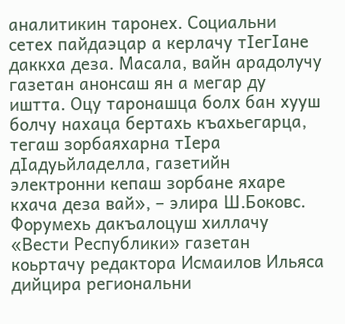аналитикин таронех. Социальни сетех пайдаэцар а керлачу тIегIане даккха деза. Масала, вайн арадолучу газетан анонсаш ян а мегар ду иштта. Оцу таронашца болх бан хууш болчу нахаца бертахь къахьегарца, тегаш зорбаяхарна тIера дIадуьйладелла, газетийн электронни кепаш зорбане яхаре кхача деза вай», – элира Ш.Боковс. Форумехь дакъалоцуш хиллачу «Вести Республики» газетан коьртачу редактора Исмаилов Ильяса дийцира региональни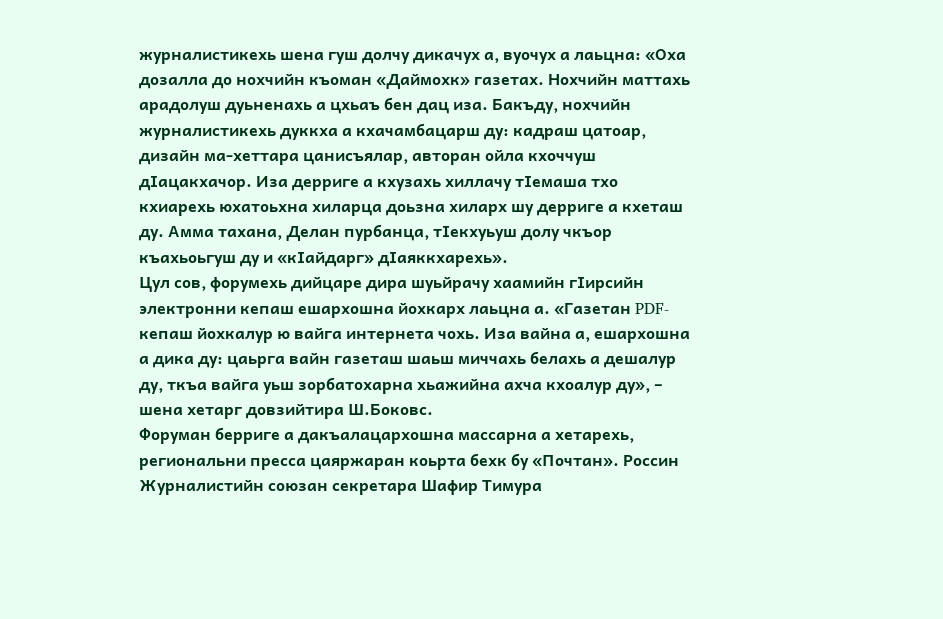журналистикехь шена гуш долчу дикачух а, вуочух а лаьцна: «Оха дозалла до нохчийн къоман «Даймохк» газетах. Нохчийн маттахь арадолуш дуьненахь а цхьаъ бен дац иза. Бакъду, нохчийн журналистикехь дуккха а кхачамбацарш ду: кадраш цатоар, дизайн ма-хеттара цанисъялар, авторан ойла кхоччуш дIацакхачор. Иза дерриге а кхузахь хиллачу тIемаша тхо кхиарехь юхатоьхна хиларца доьзна хиларх шу дерриге а кхеташ ду. Амма тахана, Делан пурбанца, тIекхуьуш долу чкъор къахьоьгуш ду и «кIайдарг» дIаяккхарехь».
Цул сов, форумехь дийцаре дира шуьйрачу хаамийн гIирсийн электронни кепаш ешархошна йохкарх лаьцна а. «Газетан PDF-кепаш йохкалур ю вайга интернета чохь. Иза вайна а, ешархошна а дика ду: цаьрга вайн газеташ шаьш миччахь белахь а дешалур ду, ткъа вайга уьш зорбатохарна хьажийна ахча кхоалур ду», – шена хетарг довзийтира Ш.Боковс.
Форуман берриге а дакъалацархошна массарна а хетарехь, региональни пресса цаяржаран коьрта бехк бу «Почтан». Россин Журналистийн союзан секретара Шафир Тимура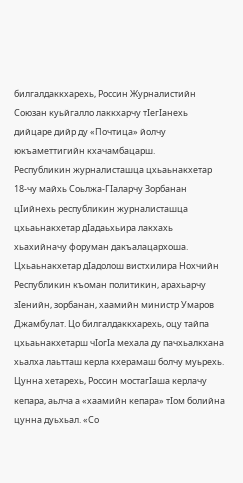билгалдаккхарехь, Россин Журналистийн Союзан куьйгалло лаккхарчу тIегIанехь дийцаре дийр ду «Почтица» йолчу юкъаметтигийн кхачамбацарш.
Республикин журналисташца цхьаьнакхетар
18-чу майхь Соьлжа-ГIаларчу Зорбанан цIийнехь республикин журналисташца цхьаьнакхетар дIадаьхьира лакхахь хьахийначу форуман дакъалацархоша. Цхьаьнакхетар дIадолош вистхилира Нохчийн Республикин къоман политикин, арахьарчу зIенийн, зорбанан, хаамийн министр Умаров Джамбулат. Цо билгалдаккхарехь, оцу тайпа цхьаьнакхетарш чIогIа мехала ду пачхьалкхана хьалха лаьтташ керла кхерамаш болчу муьрехь. Цунна хетарехь, Россин мостагIаша керлачу кепара, аьлча а «хаамийн кепара» тIом болийна цунна дуьхьал. «Со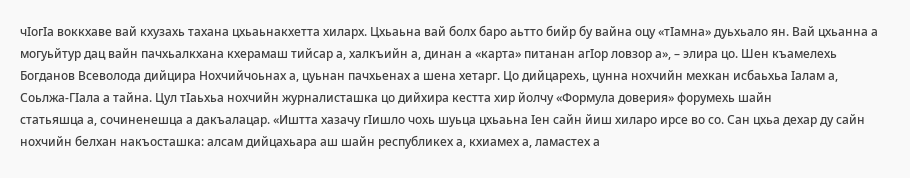чIогIа воккхаве вай кхузахь тахана цхьаьнакхетта хиларх. Цхьаьна вай болх баро аьтто бийр бу вайна оцу «тIамна» дуьхьало ян. Вай цхьанна а могуьйтур дац вайн пачхьалкхана кхерамаш тийсар а, халкъийн а, динан а «карта» питанан агIор ловзор а», – элира цо. Шен къамелехь Богданов Всеволода дийцира Нохчийчоьнах а, цуьнан пачхьенах а шена хетарг. Цо дийцарехь, цунна нохчийн мехкан исбаьхьа Iалам а, Соьлжа-ГIала а тайна. Цул тIаьхьа нохчийн журналисташка цо дийхира кестта хир йолчу «Формула доверия» форумехь шайн
статьяшца а, сочиненешца а дакъалацар. «Иштта хазачу гIишло чохь шуьца цхьаьна Iен сайн йиш хиларо ирсе во со. Сан цхьа дехар ду сайн нохчийн белхан накъосташка: алсам дийцахьара аш шайн республикех а, кхиамех а, ламастех а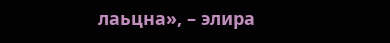лаьцна», – элира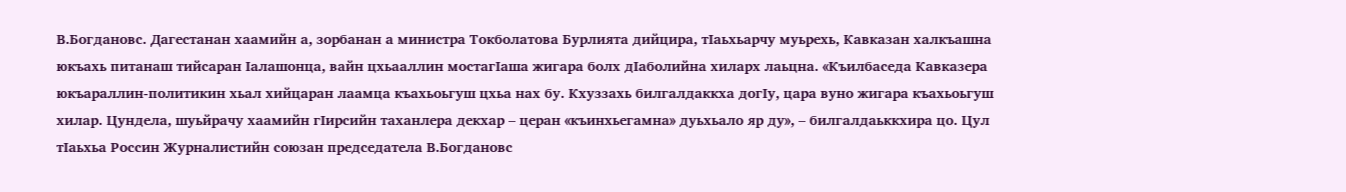В.Богдановс. Дагестанан хаамийн а, зорбанан а министра Токболатова Бурлията дийцира, тIаьхьарчу муьрехь, Кавказан халкъашна юкъахь питанаш тийсаран Iалашонца, вайн цхьааллин мостагIаша жигара болх дIаболийна хиларх лаьцна. «Къилбаседа Кавказера юкъараллин-политикин хьал хийцаран лаамца къахьоьгуш цхьа нах бу. Кхуззахь билгалдаккха догIу, цара вуно жигара къахьоьгуш хилар. Цундела, шуьйрачу хаамийн гIирсийн таханлера декхар – церан «къинхьегамна» дуьхьало яр ду», – билгалдаьккхира цо. Цул тIаьхьа Россин Журналистийн союзан председатела В.Богдановс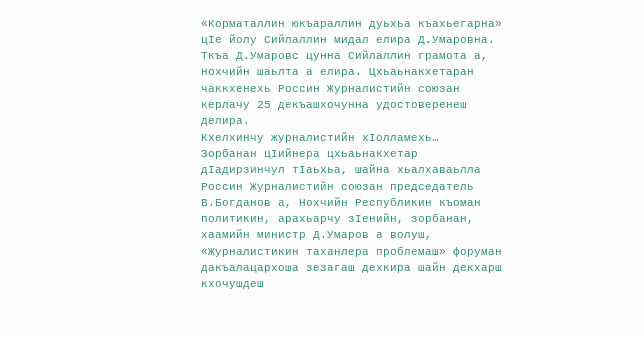«Корматаллин юкъараллин дуьхьа къахьегарна» цIе йолу Сийлаллин мидал елира Д.Умаровна. Ткъа Д.Умаровс цунна Сийлаллин грамота а, нохчийн шаьлта а елира. Цхьаьнакхетаран чаккхенехь Россин Журналистийн союзан керлачу 25 декъашхочунна удостоверенеш делира.
Кхелхинчу журналистийн хIолламехь…
Зорбанан цIийнера цхьаьнакхетар дIадирзинчул тIаьхьа, шайна хьалхаваьлла Россин Журналистийн союзан председатель В.Богданов а, Нохчийн Республикин къоман политикин, арахьарчу зIенийн, зорбанан, хаамийн министр Д.Умаров а волуш, «Журналистикин таханлера проблемаш» форуман дакъалацархоша зезагаш дехкира шайн декхарш кхочушдеш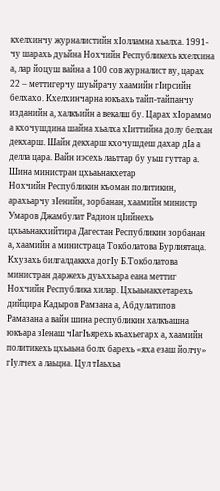кхелхинчу журналистийн хIолламна хьалха. 1991-чу шарахь дуьйна Нохчийн Республикехь кхелхина а, лар йоцуш вайна а 100 сов журналист ву, царах 22 – меттигерчу шуьйрачу хаамийн гIирсийн белхахо. Кхелхинчарна юкъахь тайп-тайпанчу изданийн а, халкъийн а векалш бу. Царах хIораммо а кхочушдина шайна хьалха хIиттийна долу белхан декхарш. Шайн декхарш кхочушдеш дахар дIа а делла цара. Вайн иэсехь лаьттар бу уьш гуттар а.
Шина министран цхьаьнакхетар
Нохчийн Республикин къоман политикин, арахьарчу зIенийн, зорбанан, хаамийн министр Умаров Джамбулат Радион цIийнехь цхьаьнакхийтира Дагестан Республикин зорбанан а, хаамийн а министраца Токболатова Бурлиятаца. Кхузахь билгалдаккха догIу Б.Токболатова министран даржехь дуьххьара еана меттиг Нохчийн Республика хилар. Цхьаьнакхетарехь дийцира Кадыров Рамзана а, Абдулатипов Рамазана а вайн шина республикин халкъашна юкъара зIенаш чIагIъярехь къахьегарх а, хаамийн политикехь цхьаьна болх барехь «яха езаш йолчу» гIулчех а лаьцна. Цул тIаьхьа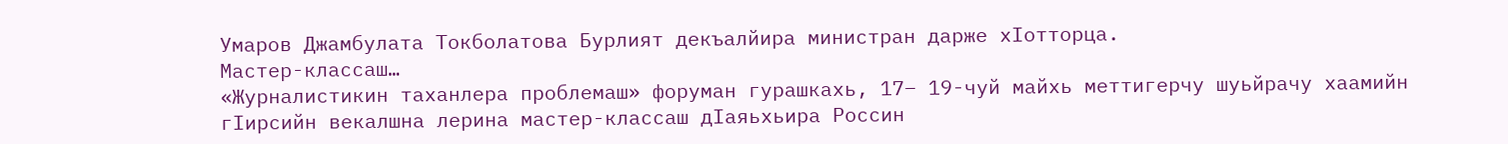Умаров Джамбулата Токболатова Бурлият декъалйира министран дарже хIотторца.
Мастер-классаш…
«Журналистикин таханлера проблемаш» форуман гурашкахь, 17– 19-чуй майхь меттигерчу шуьйрачу хаамийн гIирсийн векалшна лерина мастер-классаш дIаяьхьира Россин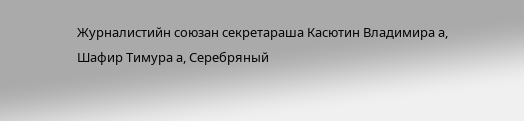Журналистийн союзан секретараша Касютин Владимира а, Шафир Тимура а, Серебряный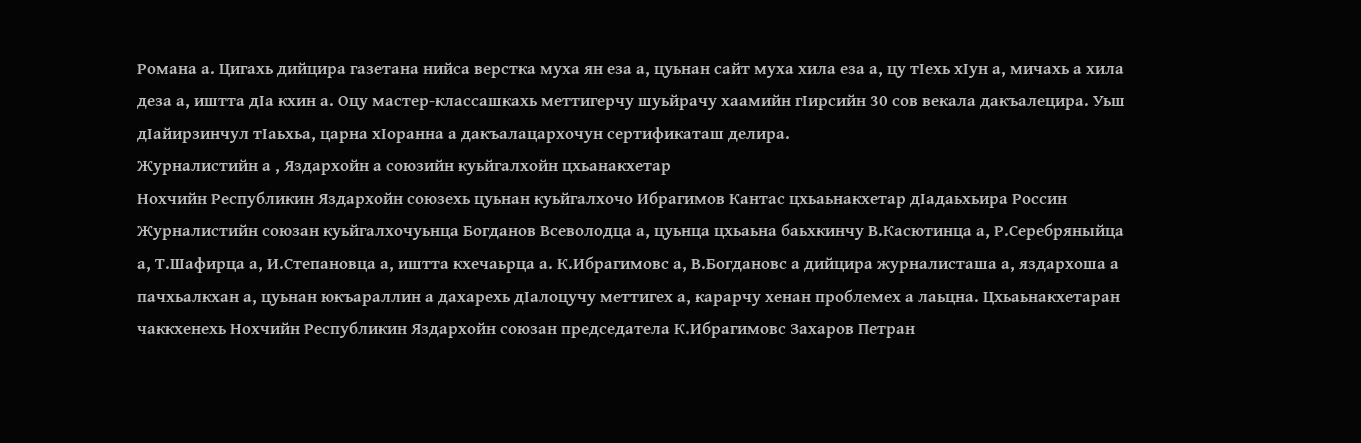Романа а. Цигахь дийцира газетана нийса верстка муха ян еза а, цуьнан сайт муха хила еза а, цу тIехь хIун а, мичахь а хила деза а, иштта дIа кхин а. Оцу мастер-классашкахь меттигерчу шуьйрачу хаамийн гIирсийн 30 сов векала дакъалецира. Уьш дIайирзинчул тIаьхьа, царна хIоранна а дакъалацархочун сертификаташ делира.
Журналистийн а , Яздархойн а союзийн куьйгалхойн цхьанакхетар
Нохчийн Республикин Яздархойн союзехь цуьнан куьйгалхочо Ибрагимов Кантас цхьаьнакхетар дIадаьхьира Россин Журналистийн союзан куьйгалхочуьнца Богданов Всеволодца а, цуьнца цхьаьна баьхкинчу В.Касютинца а, Р.Серебряныйца а, Т.Шафирца а, И.Степановца а, иштта кхечаьрца а. К.Ибрагимовс а, В.Богдановс а дийцира журналисташа а, яздархоша а пачхьалкхан а, цуьнан юкъараллин а дахарехь дIалоцучу меттигех а, карарчу хенан проблемех а лаьцна. Цхьаьнакхетаран чаккхенехь Нохчийн Республикин Яздархойн союзан председатела К.Ибрагимовс Захаров Петран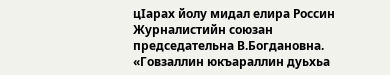цIарах йолу мидал елира Россин Журналистийн союзан председательна В.Богдановна. «Говзаллин юкъараллин дуьхьа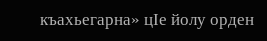къахьегарна» цIе йолу орден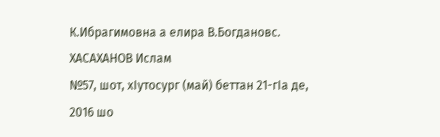К.Ибрагимовна а елира В.Богдановс.
ХАСАХАНОВ Ислам
№57, шот, хIутосург (май) беттан 21-гIа де, 2016 шо